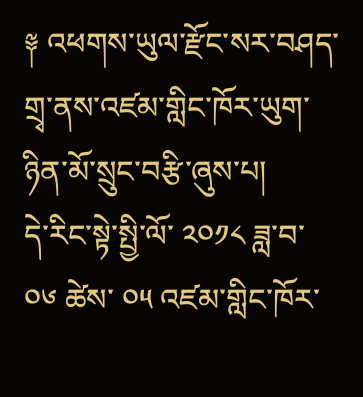༈ འཕགས་ཡུལ་རྫོང་སར་བཤད་གྲྭ་ནས་འཛམ་གླིང་ཁོར་ཡུག་ཉིན་མོ་སྲུང་བརྩི་ཞུས་པ།
དེ་རིང་སྟེ་སྤྱི་ལོ་ ༢༠༡༨ ཟླ་བ་ ༠༦ ཚེས་ ༠༥ འཛམ་གླིང་ཁོར་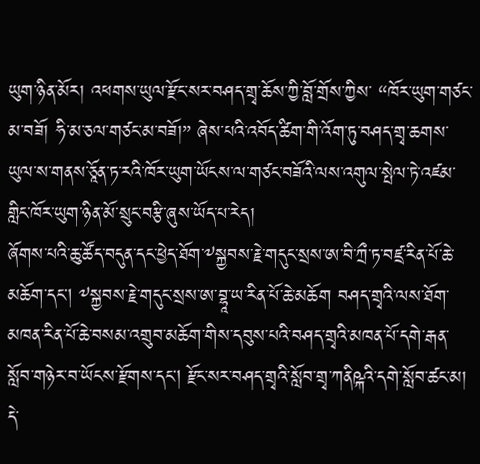ཡུག་ཉིན་མོར། འཕགས་ཡུལ་རྫོང་སར་བཤད་གྲྭ་ཆོས་ཀྱི་བློ་གྲོས་ཀྱིས་ “ཁོར་ཡུག་གཙང་མ་བཟོ། ཧི་མ་ཅལ་གཙང་མ་བཟོ།” ཞེས་པའི་འབོད་ཚིག་གི་འོག་ཏུ་བཤད་གྲྭ་ཆགས་ཡུལ་ས་གནས་ཅཱོན་ཏ་རའི་ཁོར་ཡུག་ཡོངས་ལ་གཙང་བཟོའི་ལས་འགུལ་སྤེལ་ཏེ་འཛམ་གླིང་ཁོར་ཡུག་ཉིན་མོ་སྲུང་བརྩི་ཞུས་ཡོད་པ་རེད།
ཞོགས་པའི་ཆུ་ཚོད་བདུན་དང་ཕྱེད་ཐོག་༸སྐྱབས་རྗེ་གདུང་སྲས་ཨ་བི་ཀྲྀ་ཏ་བཛྲ་རིན་པོ་ཆེ་མཆོག་དང། ༸སྐྱབས་རྗེ་གདུང་སྲས་ཨ་བྷཱ་ཡ་རིན་པོ་ཆེ་མཆོག བཤད་གྲྭའི་ལས་ཐོག་མཁན་རིན་པོ་ཆེ་བསམ་འགྲུབ་མཆོག་གིས་དབུས་པའི་བཤད་གྲྭའི་མཁན་པོ་དགེ་རྒན་སློབ་གཉེར་བ་ཡོངས་རྫོགས་དང། རྫོང་སར་བཤད་གྲྭའི་སློབ་གྲྭ་ཀནིཥྐའི་དགེ་སློབ་ཚང་མ། དེ་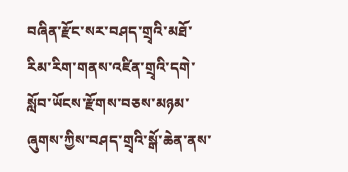བཞིན་རྫོང་སར་བཤད་གྲྭའི་མཐོ་རིམ་རིག་གནས་འཛིན་གྲྭའི་དགེ་སློབ་ཡོངས་རྫོགས་བཅས་མཉམ་ཞུགས་ཀྱིས་བཤད་གྲྭའི་སྒོ་ཆེན་ནས་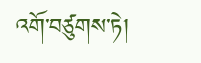འགོ་བཙུགས་ཏེ།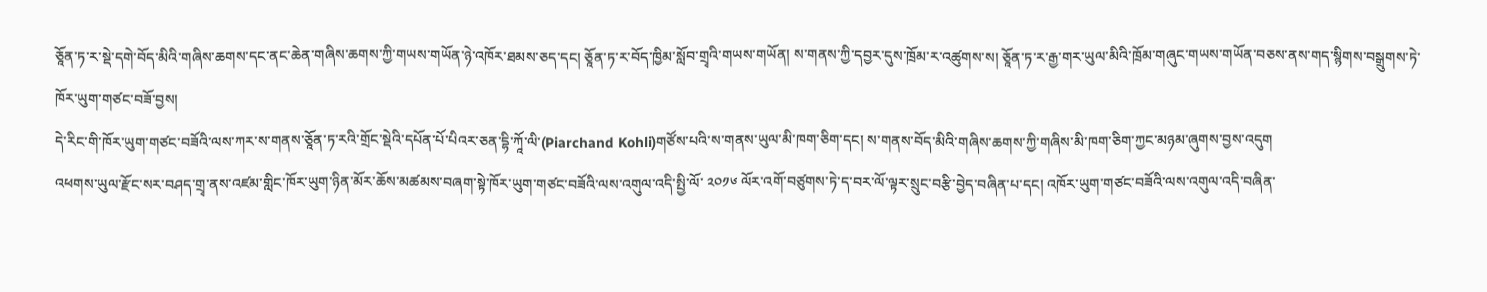ཅཱོན་ཏ་ར་སྡེ་དགེ་བོད་མིའི་གཞིས་ཆགས་དང་ནང་ཆེན་གཞིས་ཆགས་ཀྱི་གཡས་གཡོན་ཉེ་འཁོར་ཐམས་ཅད་དང། ཅཱོན་ཏ་ར་བོད་ཁྱིམ་སློབ་གྲྭའི་གཡས་གཡོན། ས་གནས་ཀྱི་དབྱར་དུས་ཁྲོམ་ར་འཚུགས་ས། ཅཱོན་ཏ་ར་རྒྱ་གར་ཡུལ་མིའི་ཁྲོམ་གཞུང་གཡས་གཡོན་བཅས་ནས་གད་སྙིགས་བསྒྲུགས་ཏེ་ཁོར་ཡུག་གཙང་བཟོ་བྱས།
དེ་རིང་གི་ཁོར་ཡུག་གཙང་བཟོའི་ལས་ཀར་ས་གནས་ཅཱོན་ཏ་རའི་གྲོང་སྡེའི་དཔོན་པོ་པིའར་ཅན་དྷི་ཀཱོ་ལི་(Piarchand Kohli)གཙོས་པའི་ས་གནས་ཡུལ་མི་ཁག་ཅིག་དང། ས་གནས་བོད་མིའི་གཞིས་ཆགས་ཀྱི་གཞིས་མི་ཁག་ཅིག་ཀྱང་མཉམ་ཞུགས་བྱས་འདུག
འཕགས་ཡུལ་རྫོང་སར་བཤད་གྲྭ་ནས་འཛམ་གླིང་ཁོར་ཡུག་ཉིན་མོར་ཆོས་མཚམས་བཞག་སྟེ་ཁོར་ཡུག་གཙང་བཟོའི་ལས་འགུལ་འདི་སྤྱི་ལོ་ ༢༠༡༦ ལོར་འགོ་བཙུགས་ཏེ་ད་བར་ལོ་ལྟར་སྲུང་བརྩི་བྱེད་བཞིན་པ་དང། འཁོར་ཡུག་གཙང་བཟོའི་ལས་འགུལ་འདི་བཞིན་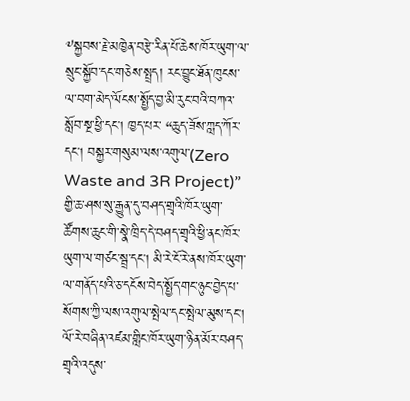༸སྐྱབས་རྗེ་མཁྱེན་བརྩེ་རིན་པོ་ཆེས་ཁོར་ཡུག་ལ་སྲུང་སྐྱོབ་དང་གཅེས་སྤྲད། རང་བྱུང་ཐོན་ཁུངས་ལ་བག་མེད་ལོངས་སྤྱོད་བྱ་མི་རུང་བའི་བཀའ་སློབ་སྔ་ཕྱི་དང། ཁྱད་པར་ “ཆུད་ཟོས་ཀླད་ཀོར་དང། བསྐྱར་གསུམ་ལས་འགུལ་(Zero Waste and 3R Project)” གྱི་ཆ་ཤས་སུ་རྒྱུན་དུ་བཤད་གྲྭའི་ཁོར་ཡུག་ཚོགས་ཆུང་གི་སྣེ་ཁྲིད་དེ་བཤད་གྲྭའི་ཕྱི་ནང་ཁོར་ཡུག་ལ་གཙང་སྦྲ་དང། མི་རེ་ངོ་རེ་ནས་ཁོར་ཡུག་ལ་གནོད་པའི་ཅ་དངོས་བེད་སྤྱོད་གང་ཉུང་བྱེད་པ་སོགས་ཀྱི་ལས་འགུལ་སྤེལ་དང་སྤེལ་མུས་དང། ལོ་རེ་བཞིན་འཛམ་གླིང་ཁོར་ཡུག་ཉིན་མོར་བཤད་གྲྭའི་འདུས་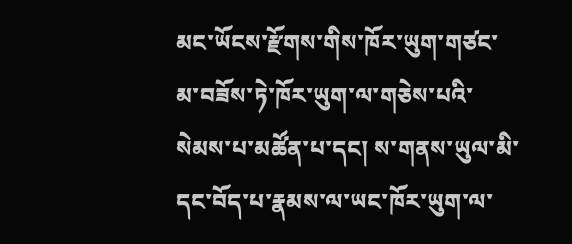མང་ཡོངས་རྫོགས་གིས་ཁོར་ཡུག་གཙང་མ་བཟོས་ཏེ་ཁོར་ཡུག་ལ་གཅེས་པའི་སེམས་པ་མཚོན་པ་དང། ས་གནས་ཡུལ་མི་དང་བོད་པ་རྣམས་ལ་ཡང་ཁོར་ཡུག་ལ་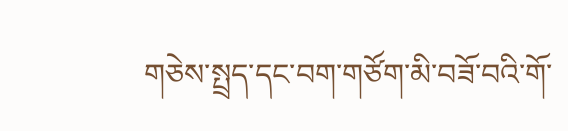གཅེས་སྤྲད་དང་བག་གཙོག་མི་བཟོ་བའི་གོ་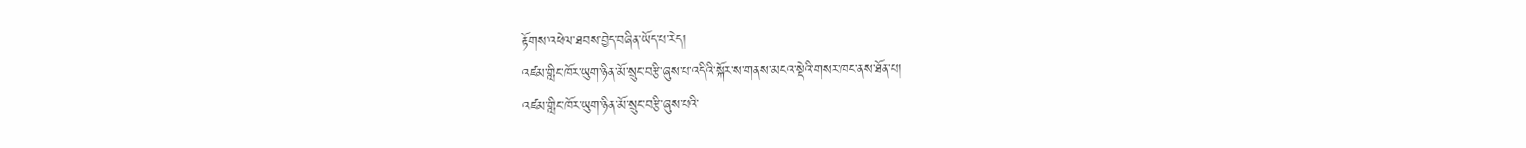རྟོགས་འཕེལ་ཐབས་བྱེད་བཞིན་ཡོད་པ་རེད།
འཛམ་གླིང་ཁོར་ཡུག་ཉིན་མོ་སྲུང་བརྩི་ཞུས་པ་འདིའི་སྐོར་ས་གནས་མངའ་སྡེའི་གསར་ཁང་ནས་ཐོན་པ།
འཛམ་གླིང་ཁོར་ཡུག་ཉིན་མོ་སྲུང་བརྩི་ཞུས་པའི་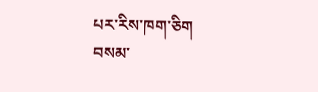པར་རིས་ཁག་ཅིག
བསམ་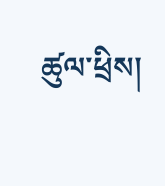ཚུལ་ཕྲིས།